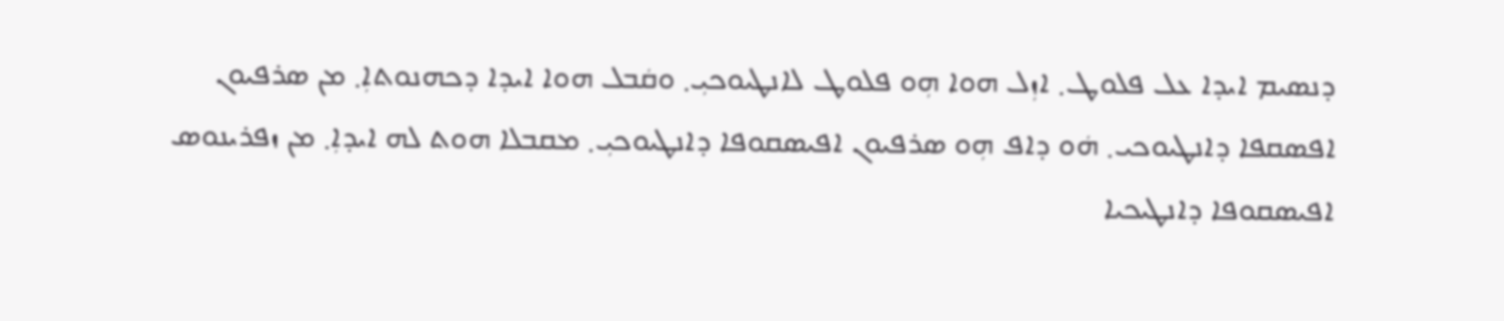ܕܢܣܝܡ ܐܝܕܐ ܥܠ ܦܠܘܛ܂ ܐܙܼܠ ܗܘܐ ܗܼܘ ܦܠܘܛ ܠܐܢܛܝܘܟܝܼ܂ ܘܩܿܒܠ ܗܘܐ ܐܝܕܐ ܕܟܗܢܘܬܐܼ܂ ܡܢ ܣܪܦܝܘܢ ܐܦܣܩܦܐ ܕܐܢܛܝܘܟܝ܂ ܗܿܘ ܕܐܦ ܗܼܘ ܣܪܦܝܘܢ ܐܦܝܣܩܘܦܐ ܕܐܢܛܝܘܟܝܼ܂ ܡܩܒܠܐ ܗܘܬ ܠܗ ܐܝܕܐܼ܂ ܡܢ ܙܦܪܝܢܘܣ ܐܦܝܣܩܘܦܐ ܕܐܢܛܝܟܝܐ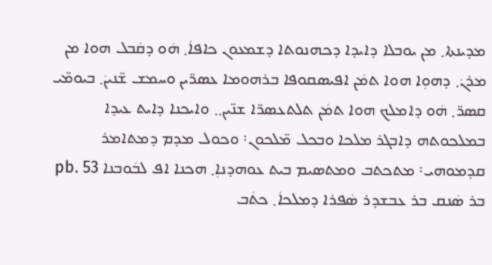ܡܕܝܢܬܐ܂ ܡܢ ܝܘܒܠܐ ܕܐܝܕܐ ܕܟܗܢܘܬܐ ܕܫܡܥܘܢ ܟܐܦܐܿ܂ ܗܿܘ ܕܩܿܒܠ ܗܘܐ ܡܢ ܡܪܢܿ܂ ܕܗܘܼܐ ܗܘܐ ܬܡܿܢ ܐܦܝܣܩܘܦܐ ܒܪܗܘܡܐ ܥܣܪ̈ܝܢ ܘܚܡܫ ܫ̈ܢܝܢܿ܂ ܒܝܘܡ̈ܝ ܩܣܪ̈܂ ܗܿܘ ܕܐܡܠܟ ܗܘܐ ܬܡܿܢ ܬܠܬܥܣܪ̈ܐ ܫܢ̈ܝܢ܂܂ ܘܐܝܟܢܐ ܕܐܝܬ ܥܝܕܐ ܒܡܠܟܘܬܗ ܕܐܒܓܪ ܡܠܟܐ ܘܒܟܠ ܡ̈ܠܟܘܢ܃ ܘܟܘܠ ܡܕܡ ܕܡܬܐܡܪ ܩܕܡܘܗܝ܃ ܡܬܟܬܒ ܘܡܬܣܝܡ ܒܝܬ ܥܘܗܕܢܐܼ܂ ܗܟܢܐ ܐܦ ܠܒܿܘܒܢܐ pb. 53 ܒܪ ܣܿܢܩ ܒܪ ܥܒܫܕܪ ܣܿܦܪܐ ܕܡܠܟܐܿ܂ ܟܬܿܒ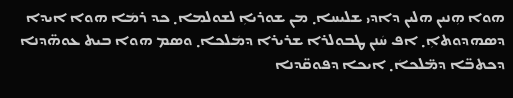ܗܘܐ ܗܼܢܝܢ ܗܠܝܢ ܕܐܕܝ ܫܠܝܚܐ܂ ܡܢ ܫܘܪܝܐܼ ܠܫܘܠܡܐ܂ ܟܕ ܪܡܿܐ ܗܘܐ ܐܝܕܐ ܕܣܗܕܘܬܐܼ܂ ܐܦ ܚܿܢܢ ܛܒܘܠܪܐ ܫܪܝܪܐ ܕܡܿܠܟܐ܂ ܘܣܡ ܗܘܐ ܒܝܬ ܥܘܗ̈ܕܢܐ ܕܟܬܒ̈ܐ ܕܡ̈ܠܟܐܿ܂ ܐܝܟܐ ܕܦܘܩ̈ܕܢܐ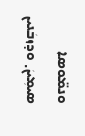ܘܢܡ̈ܘܣܐ ܣܝܡܼܝܢܿ܂ ܘܕܙܒܿܢܝܢ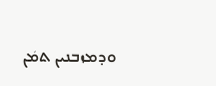ܘܕܡܙܒܢܝܢ ܬܡܿܢ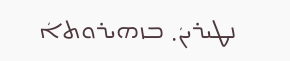ܢܛܝܪܝܢܿ܂ ܒܙܗܝܪܘܬܐܿ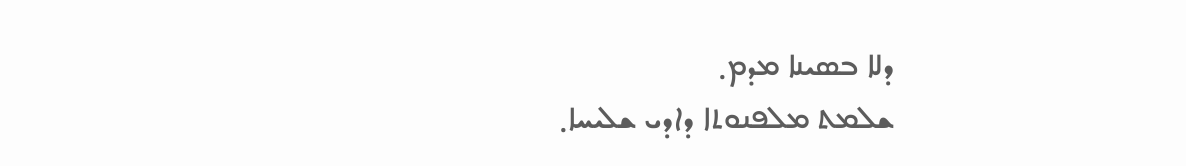ܕܠܐ ܒܣܝܢܐ ܡܕܡ܂
ܫܠܡܬ ܡܠܦܢܘܬܐ ܕܐܕܝ ܫܠܝܚܐ܂